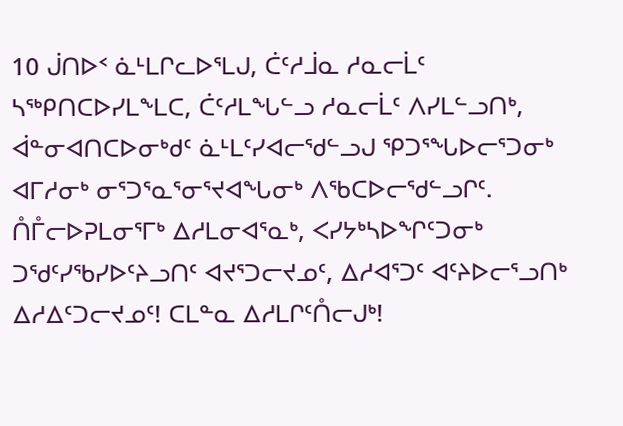10 ᒎᑎᐅᑉ ᓈᒻᒪᒋᓚᐅᕐᒪᒍ, ᑖᑦᓱᒨᓇ ᓱᓇᓕᒫᑦ ᓴᖅᑭᑎᑕᐅᓯᒪᖕᒪᑕ, ᑖᑦᓱᒪᖓᓪᓗ ᓱᓇᓕᒫᑦ ᐱᓯᒪᓪᓗᑎᒃ, ᐋᓐᓂᐊᑎᑕᐅᓂᒃᑯᑦ ᓈᒻᒪᑦᓯᐊᓕᖁᓪᓗᒍ ᕿᑐᕐᖓᐅᓕᕐᑐᓂᒃ ᐊᒥᓱᓂᒃ ᓂᕐᑐᕐᓇᕐᓂᕐᔪᐊᖓᓂᒃ ᐱᖃᑕᐅᓕᖁᓪᓗᒋᑦ.
ᑍᒤᓕᐅᕈᒪᓂᕐᒥᒃ ᐃᓱᒪᓂᐊᕐᓇᒃ, ᐸᓯᔭᒃᓴᐅᖏᑦᑐᓂᒃ ᑐᖁᑦᓯᖃᓯᐅᑦᔨᓗᑎᑦ ᐊᔪᕐᑐᓕᔪᓄᑦ, ᐃᓱᐊᕐᑐᑦ ᐊᑦᔨᐅᓕᕐᓗᑎᒃ ᐃᓱᐃᑦᑐᓕᔪᓄᑦ! ᑕᒪᓐᓇ ᐃᓱᒪᒋᑦᑍᓕᒍᒃ!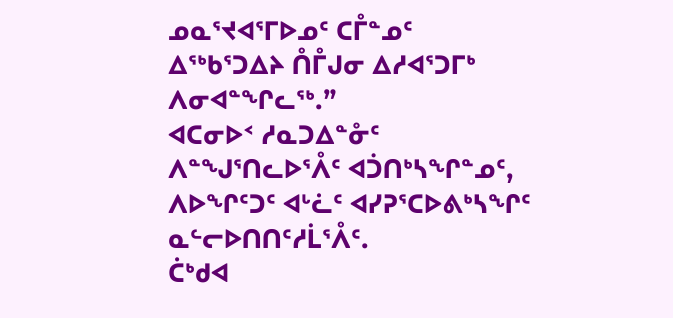ᓄᓇᕐᔪᐊᕐᒥᐅᓄᑦ ᑕᒤᓐᓄᑦ ᐃᖅᑲᕐᑐᐃᔨ ᑍᒤᒍᓂ ᐃᓱᐊᕐᑐᒥᒃ ᐱᓂᐊᓐᖏᓚᖅ.”
ᐊᑕᓂᐅᑉ ᓱᓇᑐᐃᓐᓁᑦ ᐱᓐᖑᕐᑎᓚᐅᕐᐰᑦ ᐊᑑᑎᒃᓴᖏᓐᓄᑦ, ᐱᐅᖏᑦᑐᑦ ᐊᒡᓛᑦ ᐊᓯᕈᕐᑕᐅᕕᒃᓴᖏᑦ ᓇᓪᓕᐅᑎᑎᑦᓱᒫᕐᐰᑦ.
ᑖᒃᑯᐊ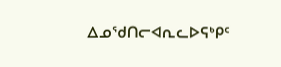ᐃᓄᖁᑎᓕᐊᕆᓚᐅᕋᒃᑭᑦ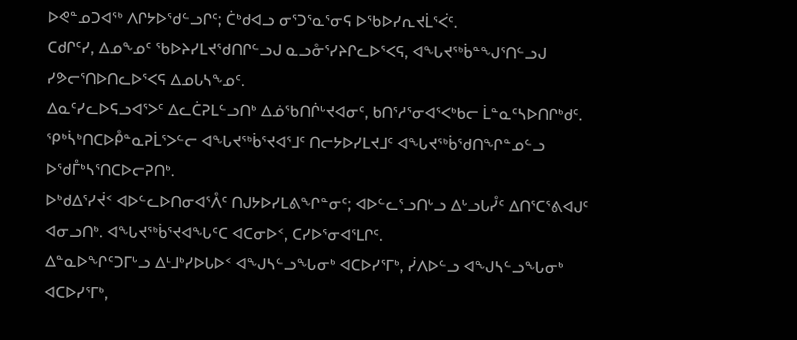ᐅᕙᓐᓄᑐᐊᖅ ᐱᒋᔭᐅᖁᓪᓗᒋᑦ; ᑖᒃᑯᐊᓗ ᓂᕐᑐᕐᓇᕐᓂᕋ ᐅᖃᐅᓯᕆᔪᒫᕐᐹᑦ.
ᑕᑯᒋᑦᓯ, ᐃᓄᖕᓄᑦ ᖃᐅᔨᓯᒪᔪᖁᑎᒋᓪᓗᒍ ᓇᓗᓁᕐᓯᔨᒋᓚᐅᕐᐸᕋ, ᐊᖓᔪᖅᑳᓐᖑᕐᑎᓪᓗᒍ ᓯᕗᓕᕐᑎᐅᑎᓚᐅᕐᐸᕋ ᐃᓄᒐᓴᖕᓄᑦ.
ᐃᓇᑦᓯᓚᐅᕋᓗᐊᕐᐳᑦ ᐃᓚᑖᕈᒪᓪᓗᑎᒃ ᐃᓅᖃᑎᒌᒡᔪᐊᓂᑦ, ᑲᑎᕐᓱᕐᓂᐊᕐᐸᒃᑲᓕ ᒫᓐᓇᑦᓴᐅᑎᒋᒃᑯᑦ. ᕿᒃᓵᒃᑎᑕᐅᑬᓐᓇᕈᒫᕐᐳᓪᓕ ᐊᖓᔪᖅᑳᕐᔪᐊᕐᒧᑦ ᑎᓕᔭᐅᓯᒪᔪᒧᑦ ᐊᖓᔪᖅᑳᖁᑎᖏᓐᓄᓪᓗ ᐅᖁᒤᒃᓴᕐᑎᑕᐅᓕᕈᑎᒃ.
ᐅᒃᑯᐃᕐᓯᔫᑉ ᐊᐅᓪᓚᐅᑎᓂᐊᕐᐰᑦ ᑎᒍᔭᐅᓯᒪᕕᖏᓐᓂᑦ; ᐊᐅᓪᓚᕐᓗᑎᒡᓗ ᐃᒡᓗᒐᓮᑦ ᐃᑎᕐᑕᕐᕕᐊᒍᑦ ᐊᓂᓗᑎᒃ. ᐊᖓᔪᖅᑳᕐᔪᐊᖓᑦᑕ ᐊᑕᓂᐅᑉ, ᑕᓯᐅᕐᓂᐊᕐᒪᒋᑦ.
ᐃᓐᓇᐅᖏᑦᑐᒥᒡᓗ ᐃᒻᒧᒃᓯᐅᒐᐅᑉ ᐊᖑᓴᓪᓗᖓᓂᒃ ᐊᑕᐅᓯᕐᒥᒃ, ᓰᐱᐅᓪᓗ ᐊᖑᓴᓪᓗᖓᓂᒃ ᐊᑕᐅᓯᕐᒥᒃ,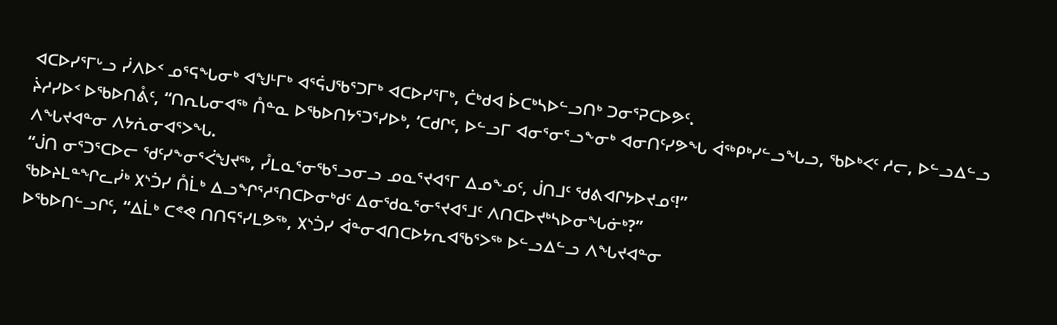ᐊᑕᐅᓯᕐᒥᒡᓗ ᓰᐱᐅᑉ ᓄᕐᕋᖓᓂᒃ ᐊᖑᒻᒥᒃ ᐊᕐᕌᒍᖃᕐᑐᒥᒃ ᐊᑕᐅᓯᕐᒥᒃ, ᑖᒃᑯᐊ ᐆᑕᒃᓴᐅᓪᓗᑎᒃ ᑐᓂᕐᕈᑕᐅᕗᑦ.
ᔩᓱᓯᐅᑉ ᐅᖃᐅᑎᕔᑦ, “ᑎᕆᒐᓂᐊᖅ ᑍᓐᓇ ᐅᖃᐅᑎᔭᕐᑐᕐᓯᐅᒃ, ‘ᑕᑯᒋᑦ, ᐅᓪᓗᒥ ᐊᓂᕐᓂᕐᓗᖕᓂᒃ ᐊᓂᑎᑦᓯᕗᖓ ᐋᖅᑭᒃᓯᓪᓗᖓᓗ, ᖃᐅᒃᐸᑦ ᓱᓕ, ᐅᓪᓗᐃᓪᓗ ᐱᖓᔪᐊᓐᓂ ᐱᔭᕇᓂᐊᕐᐳᖓ.
“ᒎᑎ ᓂᕐᑐᕐᑕᐅᓕ ᖁᑦᓯᖕᓂᕐᐹᖑᔪᖅ, ᓮᒪᓇᕐᓂᖃᕐᓗᓂᓗ ᓄᓇᕐᔪᐊᕐᒥ ᐃᓄᖕᓄᑦ, ᒎᑎᒧᑦ ᖁᕕᐊᒋᔭᐅᔪᓄᑦ!”
ᖃᐅᔨᒪᓐᖏᓚᓰᒃ ᙭ᔅᑑᓯ ᑍᒫᒃ ᐃᓗᖏᕐᓱᕐᑎᑕᐅᓂᒃᑯᑦ ᐃᓂᖁᓇᕐᓂᕐᔪᐊᕐᒧᑦ ᐱᑎᑕᐅᔪᒃᓴᐅᓂᖓᓃᒃ?”
ᐅᖃᐅᑎᓪᓗᒋᑦ, “ᐃᒫᒃ ᑕᕝᕙ ᑎᑎᕋᕐᓯᒪᕗᖅ, ᙭ᔅᑑᓯ ᐋᓐᓂᐊᑎᑕᐅᔭᕆᐊᖃᕐᐳᖅ ᐅᓪᓗᐃᓪᓗ ᐱᖓᔪᐊᓐᓂ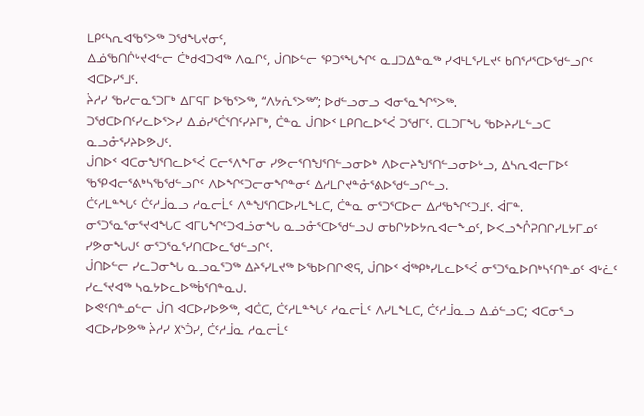ᒪᑭᑦᓴᕆᐊᖃᕐᐳᖅ ᑐᖁᖓᔪᓂᑦ,
ᐃᓅᖃᑎᒌᒡᔪᐊᓪᓕ ᑖᒃᑯᐊᑐᐊᖅ ᐱᓇᒋᑦ, ᒎᑎᐅᓪᓕ ᕿᑐᕐᖓᖏᑦ ᓇᒧᑐᐃᓐᓇᖅ ᓯᐊᒻᒪᕐᓯᒪᔪᑦ ᑲᑎᕐᓱᕐᑕᐅᖁᓪᓗᒋᑦ ᐊᑕᐅᓯᕐᒧᑦ.
ᔩᓱᓯ ᖃᓯᓕᓇᕐᑐᒥᒃ ᐃᒥᕋᒥ ᐅᖃᕐᐳᖅ, “ᐱᔭᕇᕐᐳᖅ”; ᐅᑯᓪᓗᓂᓗ ᐊᓂᕐᓇᖏᕐᐳᖅ.
ᑐᖁᑕᐅᑎᑦᓯᓚᐅᕐᐳᓯ ᐃᓅᓯᕐᑖᕐᑎᑦᓯᔨᒥᒃ, ᑖᓐᓇ ᒎᑎᐅᑉ ᒪᑭᑎᓚᐅᕐᐹ ᑐᖁᒥᑦ. ᑕᒪᑐᒥᖓ ᖃᐅᔨᓯᒪᓪᓗᑕ ᓇᓗᓁᕐᓯᔨᐅᕗᒍᑦ.
ᒎᑎᐅᑉ ᐊᑕᓂᖑᕐᑎᓚᐅᕐᐹ ᑕᓕᕐᐱᖕᒥᓂ ᓯᕗᓕᕐᑎᖑᕐᑎᓪᓗᓂᐅᒃ ᐱᐅᓕᔨᖑᕐᑎᓪᓗᓂᐅᒡᓗ, ᐃᓴᕆᐊᓕᒥᐅᑦ ᖃᕿᐊᓕᕐᕕᒃᓴᖃᖁᓪᓗᒋᑦ ᐱᐅᖏᑦᑐᓕᓂᖏᓐᓂᑦ ᐃᓱᒪᒋᔪᓐᓁᕐᕕᐅᖁᓪᓗᒋᓪᓗ.
ᑖᑦᓱᒪᓐᖓᑦ ᑖᑦᓱᒨᓇᓗ ᓱᓇᓕᒫᑦ ᐱᓐᖑᕐᑎᑕᐅᓯᒪᖕᒪᑕ, ᑖᓐᓇ ᓂᕐᑐᕐᑕᐅᓕ ᐃᓱᖃᖏᑦᑐᒧᑦ. ᐋᒥᓐ.
ᓂᕐᑐᕐᓇᕐᓂᕐᔪᐊᖓᑕ ᐊᒥᒐᖏᑦᑐᐊᓘᓂᖓ ᓇᓗᓁᕐᑕᐅᖁᓪᓗᒍ ᓂᑲᒋᔭᐅᔭᕆᐊᓕᖕᓄᑦ, ᐅᐸᓗᖕᒊᕈᑎᒋᓯᒪᔭᒥᓄᑦ ᓯᕗᓂᖓᒍᑦ ᓂᕐᑐᕐᓇᕐᓯᑎᑕᐅᓚᖁᓪᓗᒋᑦ.
ᒎᑎᐅᓪᓕ ᓯᓚᑐᓂᖓ ᓇᓗᓇᕐᑐᖅ ᐃᔨᕐᓯᒪᔪᖅ ᐅᖃᐅᑎᒋᕙᕋ, ᒎᑎᐅᑉ ᐋᖅᑭᒃᓯᒪᓚᐅᕐᐹ ᓂᕐᑐᕐᓇᐅᑎᒃᓴᑦᑎᓐᓄᑦ ᐊᒡᓛᑦ ᓯᓚᕐᔪᐊᖅ ᓴᓇᔭᐅᓚᐅᖅᑳᕐᑎᓐᓇᒍ.
ᐅᕙᑦᑎᓐᓄᓪᓕ ᒎᑎ ᐊᑕᐅᓯᐅᕗᖅ, ᐊᑖᑕ, ᑖᑦᓱᒪᓐᖓᑦ ᓱᓇᓕᒫᑦ ᐱᓯᒪᖕᒪᑕ, ᑖᑦᓱᒨᓇᓗ ᐃᓅᓪᓗᑕ; ᐊᑕᓂᕐᓗ ᐊᑕᐅᓯᐅᕗᖅ ᔩᓱᓯ ᙭ᔅᑑᓯ, ᑖᑦᓱᒨᓇ ᓱᓇᓕᒫᑦ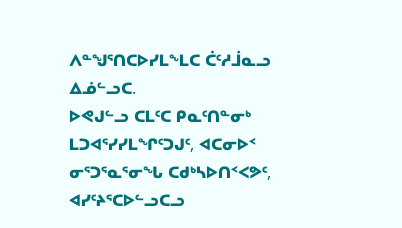ᐱᓐᖑᕐᑎᑕᐅᓯᒪᖕᒪᑕ ᑖᑦᓱᒨᓇᓗ ᐃᓅᓪᓗᑕ.
ᐅᕙᒍᓪᓗ ᑕᒪᑦᑕ ᑭᓇᑦᑎᓐᓂᒃ ᒪᑐᐊᕐᓯᓯᒪᖏᑦᑐᒍᑦ, ᐊᑕᓂᐅᑉ ᓂᕐᑐᕐᓇᕐᓂᖓ ᑕᑯᒃᓴᐅᑎᑉᐸᕗᑦ, ᐊᓯᑦᔨᕐᑕᐅᓪᓗᑕᓗ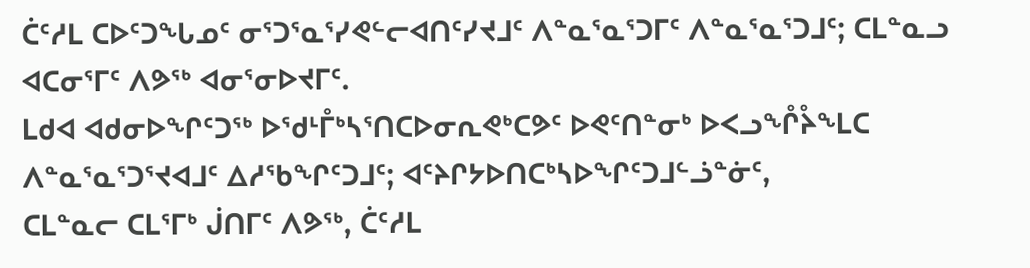ᑖᑦᓱᒪ ᑕᐅᑦᑐᖓᓄᑦ ᓂᕐᑐᕐᓇᕐᓯᕙᓪᓕᐊᑎᑦᓯᔪᒧᑦ ᐱᓐᓇᕐᓇᕐᑐᒥᑦ ᐱᓐᓇᕐᓇᕐᑐᒧᑦ; ᑕᒪᓐᓇᓗ ᐊᑕᓂᕐᒥᑦ ᐱᕗᖅ ᐊᓂᕐᓂᐅᔪᒥᑦ.
ᒪᑯᐊ ᐊᑯᓂᐅᖏᑦᑐᖅ ᐅᖁᒻᒤᒃᓴᕐᑎᑕᐅᓂᕆᕙᒃᑕᕗᑦ ᐅᕙᑦᑎᓐᓂᒃ ᐅᐸᓗᖕᒊᔧᖕᒪᑕ ᐱᓐᓇᕐᓇᕐᑐᕐᔪᐊᒧᑦ ᐃᓱᖃᖏᑦᑐᒧᑦ; ᐊᑦᔨᒋᔭᐅᑎᑕᒃᓴᐅᖏᑦᑐᒧᓪᓘᓐᓃᑦ,
ᑕᒪᓐᓇᓕ ᑕᒪᕐᒥᒃ ᒎᑎᒥᑦ ᐱᕗᖅ, ᑖᑦᓱᒪ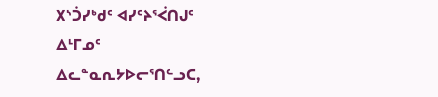᙭ᔅᑑᓯᒃᑯᑦ ᐊᓯᑦᔨᕐᐹᑎᒍᑦ ᐃᒻᒥᓄᑦ ᐃᓚᓐᓇᕆᔭᐅᓕᕐᑎᓪᓗᑕ,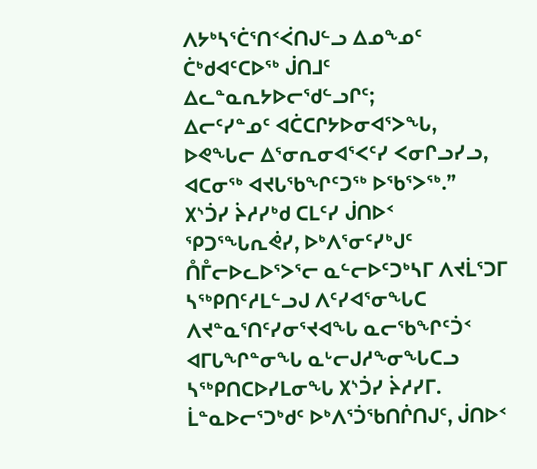ᐱᔭᒃᓴᕐᑖᕐᑎᑉᐹᑎᒍᓪᓗ ᐃᓄᖕᓄᑦ ᑖᒃᑯᐊᑦᑕᐅᖅ ᒎᑎᒧᑦ ᐃᓚᓐᓇᕆᔭᐅᓕᖁᓪᓗᒋᑦ;
ᐃᓕᑦᓯᓐᓄᑦ ᐊᑖᑕᒋᔭᐅᓂᐊᕐᐳᖓ, ᐅᕙᖓᓕ ᐃᕐᓂᕆᓂᐊᕐᐸᑦᓯ ᐸᓂᒋᓗᓯᓗ, ᐊᑕᓂᖅ ᐊᔪᒐᖃᖏᑦᑐᖅ ᐅᖃᕐᐳᖅ.”
᙭ᔅᑑᓯ ᔩᓱᓯᒃᑯ ᑕᒪᑦᓯ ᒎᑎᐅᑉ ᕿᑐᕐᖓᕆᕚᓯ, ᐅᒃᐱᕐᓂᑦᓯᒃᒍᑦ
ᑍᒤᓕᐅᓚᐅᕐᐳᕐᓕ ᓇᓪᓕᐅᑦᑐᒃᓴᒥ ᐱᔪᒫᕐᑐᒥ ᓴᖅᑭᑎᑦᓱᒪᓪᓗᒍ ᐱᑦᓯᐊᕐᓂᖓᑕ ᐱᔪᓐᓇᕐᑎᑦᓯᓂᕐᔪᐊᖓ ᓇᓕᖃᖏᑦᑑᑉ ᐊᒥᒐᖏᓐᓂᖓ ᓇᒡᓕᒍᓱᖕᓂᖓᑕᓗ ᓴᖅᑭᑎᑕᐅᓯᒪᓂᖓ ᙭ᔅᑑᓯ ᔩᓱᓯᒥ.
ᒫᓐᓇᐅᓕᕐᑐᒃᑯᑦ ᐅᒃᐱᕐᑑᖃᑎᒌᑎᒍᑦ, ᒎᑎᐅᑉ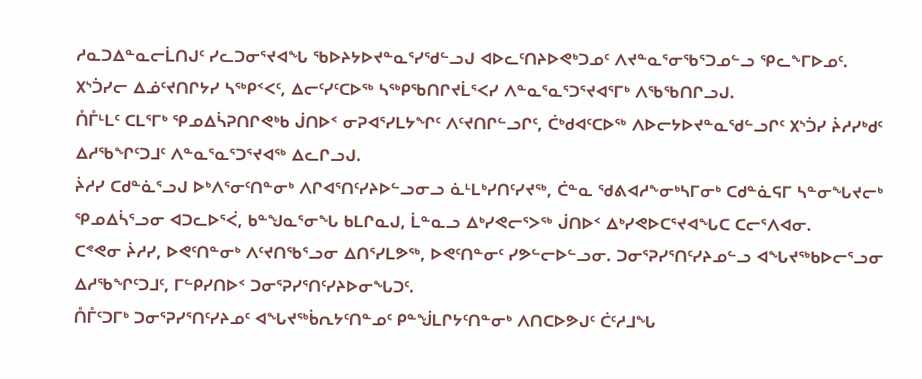ᓱᓇᑐᐃᓐᓇᓕᒫᑎᒍᑦ ᓯᓚᑐᓂᕐᔪᐊᖓ ᖃᐅᔨᔭᐅᔪᓐᓇᕐᓯᖁᓪᓗᒍ ᐊᐅᓚᑦᑎᔨᐅᕙᒃᑐᓄᑦ ᐱᔪᓐᓇᕐᓂᖃᕐᑐᓄᓪᓗ ᕿᓚᖕᒥᐅᓄᑦ.
᙭ᔅᑑᓯᓕ ᐃᓅᑦᔪᑎᒋᔭᓯ ᓴᖅᑭᑉᐸᑦ, ᐃᓕᑦᓯᑦᑕᐅᖅ ᓴᖅᑭᖃᑎᒋᔪᒫᕐᐸᓯ ᐱᓐᓇᕐᓇᕐᑐᕐᔪᐊᕐᒥᒃ ᐱᖃᖃᑎᒋᓗᒍ.
ᑍᒤᒻᒪᑦ ᑕᒪᕐᒥᒃ ᕿᓄᐃᓵᕈᑎᒋᕙᒃᑲ ᒎᑎᐅᑉ ᓂᕈᐊᕐᓯᒪᔭᖏᑦ ᐱᑦᔪᑎᒋᓪᓗᒋᑦ, ᑖᒃᑯᐊᑦᑕᐅᖅ ᐱᐅᓕᔭᐅᔪᓐᓇᖁᓪᓗᒋᑦ ᙭ᔅᑑᓯ ᔩᓱᓯᒃᑯᑦ ᐃᓱᖃᖏᑦᑐᒧᑦ ᐱᓐᓇᕐᓇᕐᑐᕐᔪᐊᖅ ᐃᓚᒋᓗᒍ.
ᔩᓱᓯ ᑕᑯᓐᓈᕐᓗᒍ ᐅᒃᐱᕐᓂᑦᑎᓐᓂᒃ ᐱᒋᐊᕐᑎᑦᓯᔨᐅᓪᓗᓂᓗ ᓈᒻᒪᒃᓯᑎᑦᓯᔪᖅ, ᑖᓐᓇ ᖁᕕᐊᓱᖕᓂᒃᓴᒥᓂᒃ ᑕᑯᓐᓈᕋᒥ ᓴᓐᓂᖓᔪᓕᒃ ᕿᓄᐃᓵᕐᓗᓂ ᐊᑐᓚᐅᕐᐹ, ᑲᓐᖑᓇᕐᓂᖓ ᑲᒪᒋᓇᒍ, ᒫᓐᓇᓗ ᐃᒃᓯᕙᓕᕐᐳᖅ ᒎᑎᐅᑉ ᐃᒃᓯᕙᐅᑕᕐᔪᐊᖓᑕ ᑕᓕᕐᐱᐊᓂ.
ᑕᕝᕙᓂ ᔩᓱᓯ, ᐅᕙᑦᑎᓐᓂᒃ ᐱᑦᔪᑎᖃᕐᓗᓂ ᐃᑎᕐᓯᒪᕗᖅ, ᐅᕙᑦᑎᓐᓂᑦ ᓯᕗᓪᓕᐅᓪᓗᓂ. ᑐᓂᕐᕈᓯᕐᑎᑦᓯᔨᓄᓪᓗ ᐊᖓᔪᖅᑲᐅᓕᕐᓗᓂ ᐃᓱᖃᖏᑦᑐᒧᑦ, ᒥᓪᑭᓯᑎᐅᑉ ᑐᓂᕐᕈᓯᕐᑎᑦᓯᔨᐅᓂᖓᑐᑦ.
ᑍᒤᑦᑐᒥᒃ ᑐᓂᕐᕈᓯᕐᑎᑦᓯᔨᓄᑦ ᐊᖓᔪᖅᑳᕆᔭᑦᑎᓐᓄᑦ ᑭᓐᖒᒪᒋᔭᑦᑎᓐᓂᒃ ᐱᑎᑕᐅᕗᒍᑦ ᑖᑦᓱᒧᖓ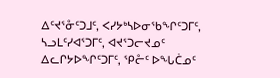ᐃᑦᔪᕐᓁᑦᑐᒧᑦ, ᐸᓯᔭᒃᓴᐅᓂᖃᖏᑦᑐᒥᑦ, ᓴᓗᒪᑦᓯᐊᕐᑐᒥᑦ, ᐊᔪᕐᑐᓕᔪᓄᑦ ᐃᓚᒋᔭᐅᖏᑦᑐᒥᑦ, ᕿᓔᑦ ᐅᖓᑖᓄᑦ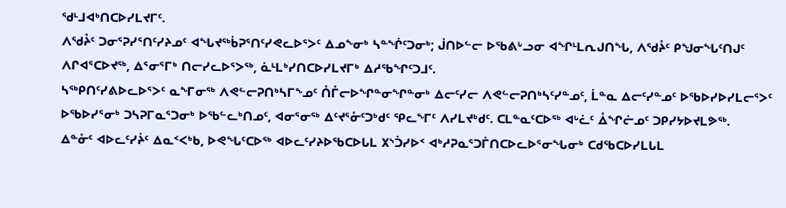ᖁᒻᒧᐊᒃᑎᑕᐅᓯᒪᔪᒥᑦ.
ᐱᖁᔧᑦ ᑐᓂᕐᕈᓯᕐᑎᑦᓯᔨᓄᑦ ᐊᖓᔪᖅᑳᕈᕐᑎᑦᓯᕙᓚᐅᕐᐳᑦ ᐃᓄᖕᓂᒃ ᓴᓐᖐᑦᑐᓂᒃ; ᒎᑎᐅᓪᓕ ᐅᖃᕕᒡᓗᓂ ᐊᖏᒻᒪᕆᒍᑎᖓ, ᐱᖁᔧᑦ ᑭᖑᓂᖓᑦᑎᒍᑦ ᐱᒋᐊᕐᑕᐅᔪᖅ, ᐃᕐᓂᕐᒥᒃ ᑎᓕᓯᓚᐅᕐᐳᖅ, ᓈᒻᒪᒃᓯᑎᑕᐅᓯᒪᔪᒥᒃ ᐃᓱᖃᖏᑦᑐᒧᑦ.
ᓴᖅᑭᑎᑦᓯᕕᐅᓚᐅᕐᐳᑦ ᓇᖕᒥᓂᖅ ᐱᕙᓪᓕᕈᑎᒃᓴᒥᖕᓄᑦ ᑍᒤᓕᐅᖏᓐᓂᖏᓐᓂᒃ ᐃᓕᑦᓯᓕ ᐱᕙᓪᓕᕈᑎᒃᓴᑦᓯᓐᓄᑦ, ᒫᓐᓇ ᐃᓕᑦᓯᓐᓄᑦ ᐅᖃᐅᓯᐅᓯᒪᓕᕐᐳᑦ ᐅᖃᐅᓯᕐᓂᒃ ᑐᓴᕈᒥᓇᕐᑐᓂᒃ ᐅᖃᓪᓚᒃᑎᓄᑦ, ᐊᓂᕐᓂᖅ ᐃᑦᔪᕐᓁᑦᑐᒃᑯᑦ ᕿᓚᖕᒥᑦ ᐱᓯᒪᔪᒃᑯᑦ. ᑕᒪᓐᓇᑦᑕᐅᖅ ᐊᒡᓛᑦ ᐂᖏᓖᓄᑦ ᑐᑭᓯᔭᐅᔪᒪᕗᖅ.
ᐃᓐᓁᑦ ᐊᐅᓚᑦᓯᔩᑦ ᐃᓇᑉᐸᒃᑲ, ᐅᕙᖓᑦᑕᐅᖅ ᐊᐅᓚᑦᓯᔨᐅᖃᑕᐅᒐᒪ ᙭ᔅᑑᓯᐅᑉ ᐊᒃᓱᕈᓇᕐᑐᒦᑎᑕᐅᓚᐅᕐᓂᖓᓂᒃ ᑕᑯᖃᑕᐅᓯᒪᒐᒪ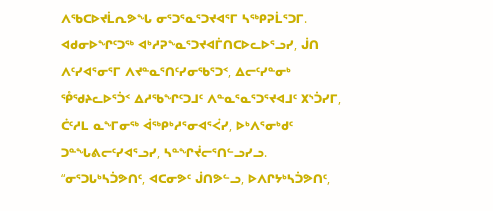ᐱᖃᑕᐅᔪᒫᕆᕗᖓ ᓂᕐᑐᕐᓇᕐᑐᔪᐊᕐᒥ ᓴᖅᑭᕈᒫᕐᑐᒥ.
ᐊᑯᓂᐅᖏᑦᑐᖅ ᐊᒃᓱᕈᖕᓇᕐᑐᔪᐊᒦᑎᑕᐅᓚᐅᕐᓗᓯ, ᒎᑎ ᐱᑦᓯᐊᕐᓂᕐᒥ ᐱᔪᓐᓇᕐᑎᑦᓯᓂᖃᕐᑐᑉ, ᐃᓕᑦᓯᓐᓂᒃ ᕾᖁᔨᓚᐅᕐᑑᑉ ᐃᓱᖃᖏᑦᑐᒧᑦ ᐱᓐᓇᕐᓇᕐᑐᕐᔪᐊᒧᑦ ᙭ᔅᑑᓯᒥ, ᑖᑦᓱᒪ ᓇᖕᒥᓂᖅ ᐋᖅᑭᒃᓱᕐᓂᐊᕐᐹᓯ, ᐅᒃᐱᕐᓂᒃᑯᑦ ᑐᓐᖓᕕᓕᑦᓯᐊᕐᓗᓯ, ᓴᓐᖏᔫᓕᕐᑎᓪᓗᓯᓗ.
“ᓂᕐᑐᒐᒃᓴᑑᕗᑎᑦ, ᐊᑕᓂᕗᑦ ᒎᑎᕗᓪᓗ, ᐅᐱᒋᔭᒃᓴᑑᕗᑎᑦ,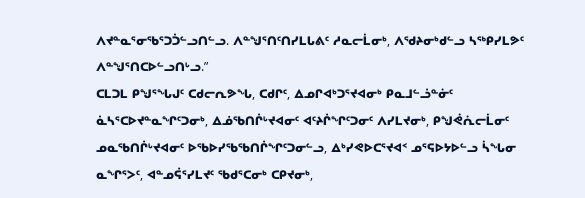ᐱᔪᓐᓇᕐᓂᖃᕐᑐᑑᓪᓗᑎᓪᓗ. ᐱᓐᖑᕐᑎᑦᑎᓯᒪᒐᕕᑦ ᓱᓇᓕᒫᓂᒃ, ᐱᖁᔨᓂᒃᑯᓪᓗ ᓴᖅᑭᓯᒪᕗᑦ ᐱᓐᖑᕐᑎᑕᐅᓪᓗᑎᒡᓗ.”
ᑕᒪᑐᒪ ᑭᖑᕐᖓᒍᑦ ᑕᑯᓕᕆᕗᖓ, ᑕᑯᒋᑦ, ᐃᓄᒋᐊᒃᑐᕐᔪᐊᓂᒃ ᑭᓇᒧᓪᓘᓐᓃᑦ ᓈᓴᕐᑕᐅᔪᓐᓇᖏᑦᑐᓂᒃ, ᐃᓅᖃᑎᒌᒡᔪᐊᓂᑦ ᐊᑦᔨᒌᖏᑦᑐᓂᑦ ᐱᓯᒪᔪᓂᒃ, ᑭᖑᕚᕇᓕᒫᓂᑦ ᓄᓇᖃᑎᒌᒡᔪᐊᓂᑦ ᐅᖃᐅᓯᖃᖃᑎᒌᖏᑦᑐᓂᓪᓗ, ᐃᒃᓯᕙᐅᑕᕐᔪᐊᑉ ᓄᕐᕋᐅᔭᐅᓪᓗ ᓵᖓᓂ ᓇᖏᕐᐳᑦ, ᐊᓐᓄᕌᕐᓯᒪᔪᑦ ᖃᑯᕐᑕᓂᒃ ᑕᑭᔪᓂᒃ,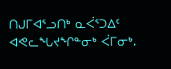ᑎᒍᒥᐊᕐᓗᑎᒃ ᓇᐹᕐᑐᐃᑦ ᐊᕙᓚᖓᔪᖏᓐᓂᒃ ᐹᒥᓂᒃ.